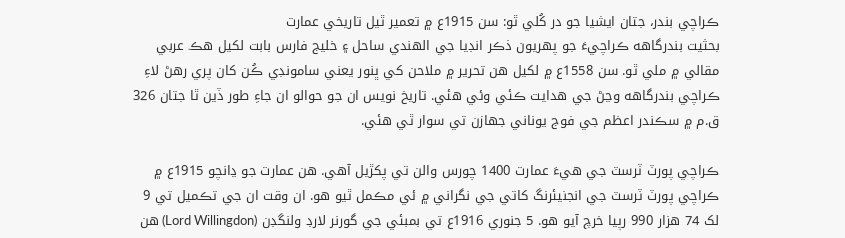ڪراچي بندر، جتان ايشيا جو در کُلي ٿو: سن 1915ع ۾ تعمير ٿيل تاريخي عمارت
بحثيت بندرگاهه ڪراچيءَ جو پهريون ذڪر انڊيا جي الهندي ساحل ۽ خليج فارس بابت لکيل هڪ عربي مقالي ۾ ملي ٿو. سن 1558ع ۾ لکيل هن تحرير ۾ ملاحن کي ڀنور يعني سامونڊي ڪُن کان پري رهڻ لاءِ ڪراچي بندرگاهه وڃڻ جي هدايت ڪئي وئي هئي. تاريخ نويس ان جو حوالو ان جاءِ طور ڏين ٿا جتان 326 ق.م ۾ سڪندر اعظم جي فوج يوناني جهازن تي سوار ٿي هئي.

ڪراچي پورٽ ٽرسٽ جي هيءَ عمارت 1400 چورس والن تي پکڙيل آهي. هن عمارت جو ڍانچو 1915ع ۾ ڪراچي پورٽ ٽرسٽ جي انجنيئرنگ کاتي جي نگراني ۾ ئي مڪمل ٿيو هو. ان وقت ان جي تڪميل تي 9 لک 74 هزار 990 رپيا خرچ آيو هو. 5 جنوري 1916ع تي بمبئي جي گورنر لارڊ ولنگڊن (Lord Willingdon) هن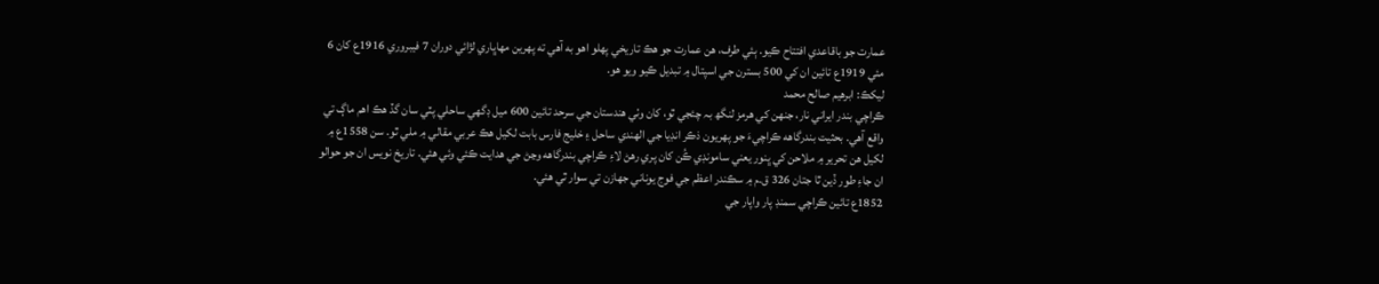عمارت جو باقاعدي افتتاح ڪيو. ٻئي طرف، هن عمارت جو هڪ تاريخي پهلو اهو به آهي ته پهرين مهاڀاري لڙائي دوران 7 فيبروري 1916ع کان 6 مئي 1919ع تائين ان کي 500 بسترن جي اسپتال ۾ تبديل ڪيو ويو هو.
ليکڪ: ابرھيم صالح محمد
ڪراچي بندر ايراني نار، جنھن کي هرمز لنگھ بہ چئجي ٿو، کان وٺي هندستان جي سرحد تائين 600 ميل ڊگھي ساحلي پٽي سان گڏ هڪ اهم ماڳ تي واقع آهي. بحثيت بندرگاهه ڪراچيءَ جو پهريون ذڪر انڊيا جي الهندي ساحل ۽ خليج فارس بابت لکيل هڪ عربي مقالي ۾ ملي ٿو. سن 1558ع ۾ لکيل هن تحرير ۾ ملاحن کي ڀنور يعني سامونڊي ڪُن کان پري رهڻ لاءِ ڪراچي بندرگاهه وڃڻ جي هدايت ڪئي وئي هئي. تاريخ نويس ان جو حوالو ان جاءِ طور ڏين ٿا جتان 326 ق.م ۾ سڪندر اعظم جي فوج يوناني جهازن تي سوار ٿي هئي.
1852ع تائين ڪراچي سمنڊ پار واپار جي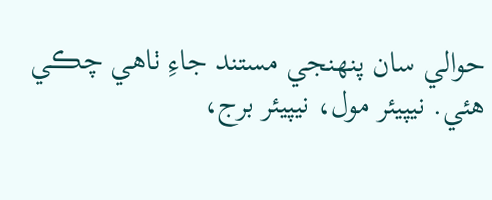حوالي سان پنهنجي مستند جاءِ ٺاهي چڪي هئي. نيپيئر مول، نيپيئر برج،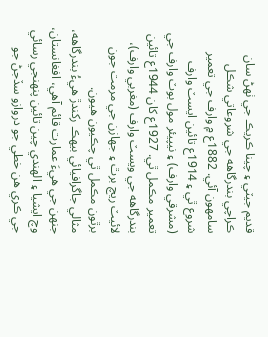قديم جيٽي ۽ چينا ڪريڪ جي ٺهڻ سان ڪراچي بندرگاهه جي شروعاتي شڪل سامهون آئي. 1882ع ۾ وارف جي تعمير شروع ٿي ۽ 1914ع تائين ايسٽ وارف (مشرقي وارف) ۽ نيپيئر مول بوٽ وارف جي تعمير مڪمل ٿي. 1927ع کان 1944ع تائين بندرگاهه جي ويسٽ وارف (مغربي وارف)، لائيٽ ريچ برٿ ۽ جهازن جي مرمت جون برٿون مڪمل ٿي چڪيون هيون.
مثالي جاگرافيائي بيهڪ رکندڙ هيءُ بندرگاهه، جنهن جي هيءَ عمارت قائم آهي، افغانستان، وچ ايشيا ۽ الهندي چين تائين پنهنجي رسائي جي ڪري هن خطي جو دروازو سڏجڻ جو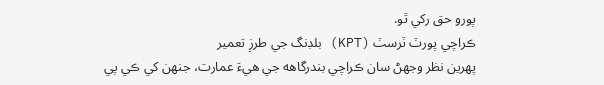پورو حق رکي ٿو.
ڪراچي پورٽ ٽرسٽ (KPT) بلڊنگ جي طرزِ تعمير
پهرين نظر وجھڻ سان ڪراچي بندرگاهه جي هيءَ عمارت، جنهن کي ڪي پي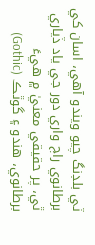ٽي بلڊنگ چيو ويندو آهي، اسان کي برطانوي راڄ واري دور جي ياد ڏياري ٿي، پر حقيقي معنيٰ ۾ هيءَ برطانوي، هندو ۽ گوٿڪ (Gothic)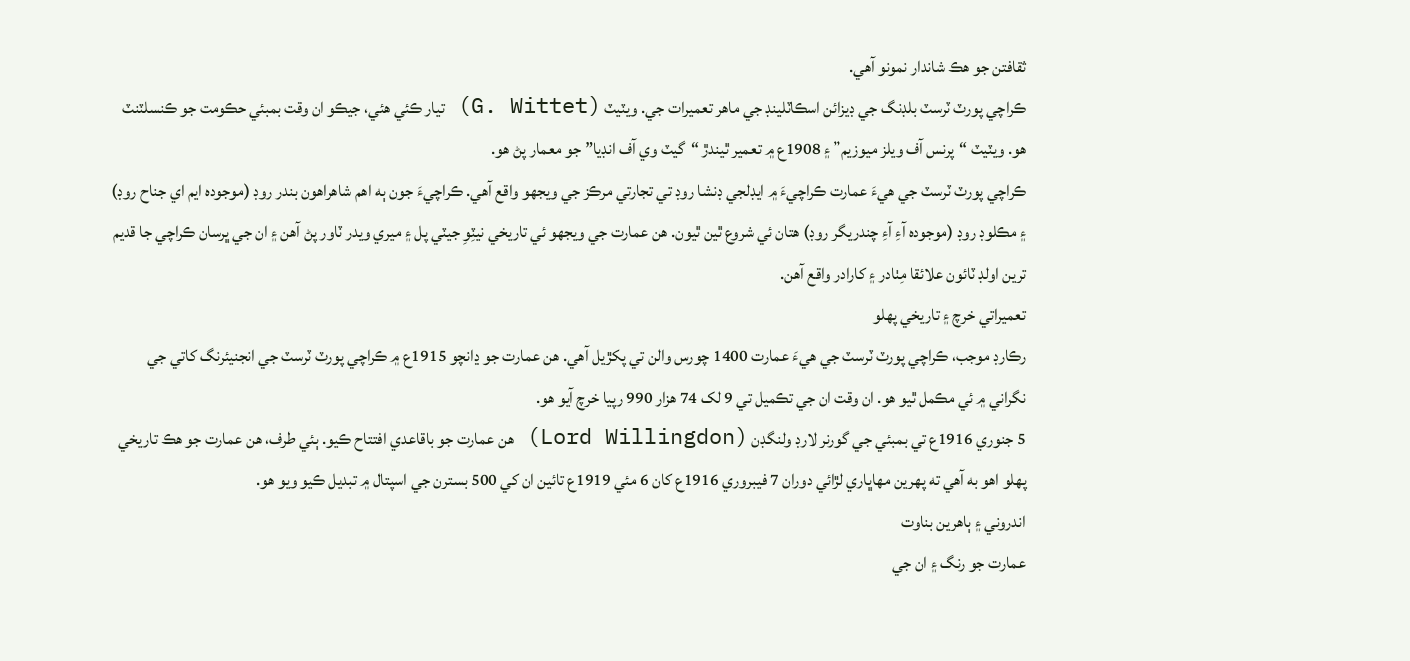ثقافتن جو هڪ شاندار نمونو آهي.
ڪراچي پورٽ ٽرسٽ بلڊنگ جي ڊيزائن اسڪاٽلينڊ جي ماهر تعميرات جي. ويٽيٽ (G. Wittet) تيار ڪئي هئي، جيڪو ان وقت بمبئي حڪومت جو ڪنسلٽنٽ هو. ويٽيٽ “پرنس آف ويلز ميوزيم” ۽ 1908ع ۾ تعمير ٿيندڙ “گيٽ وي آف انڊيا” جو معمار پڻ هو.
ڪراچي پورٽ ٽرسٽ جي هيءَ عمارت ڪراچيءَ ۾ ايڊلجي ڊنشا روڊ تي تجارتي مرڪز جي ويجهو واقع آهي. ڪراچيءَ جون ٻه اهم شاهراهون بندر روڊ (موجوده ايم اي جناح روڊ) ۽ مڪلوڊ روڊ (موجوده آءِ آءِ چندريگر روڊ) هتان ئي شروع ٿين ٿيون. هن عمارت جي ويجهو ئي تاريخي نيٽِوِ جيٽي پل ۽ ميري ويدر ٽاور پڻ آهن ۽ ان جي ڀرسان ڪراچي جا قديم ترين اولڊ ٽائون علائقا مِٺادر ۽ کارادر واقع آهن.
تعميراتي خرچ ۽ تاريخي پهلو
رڪارڊ موجب، ڪراچي پورٽ ٽرسٽ جي هيءَ عمارت 1400 چورس والن تي پکڙيل آهي. هن عمارت جو ڍانچو 1915ع ۾ ڪراچي پورٽ ٽرسٽ جي انجنيئرنگ کاتي جي نگراني ۾ ئي مڪمل ٿيو هو. ان وقت ان جي تڪميل تي 9 لک 74 هزار 990 رپيا خرچ آيو هو.
5 جنوري 1916ع تي بمبئي جي گورنر لارڊ ولنگڊن (Lord Willingdon) هن عمارت جو باقاعدي افتتاح ڪيو. ٻئي طرف، هن عمارت جو هڪ تاريخي پهلو اهو به آهي ته پهرين مهاڀاري لڙائي دوران 7 فيبروري 1916ع کان 6 مئي 1919ع تائين ان کي 500 بسترن جي اسپتال ۾ تبديل ڪيو ويو هو.
اندروني ۽ ٻاهرين بناوت
عمارت جو رنگ ۽ ان جي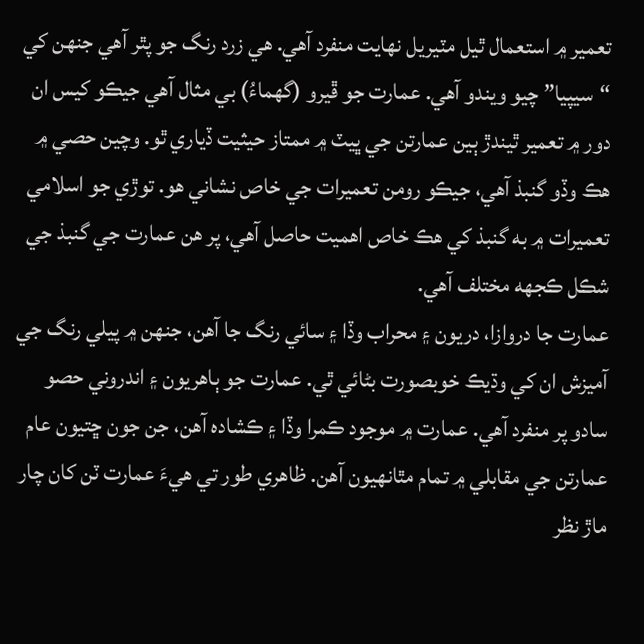تعمير ۾ استعمال ٿيل مٽيريل نهايت منفرد آهي. هي زرد رنگ جو پٿر آهي جنهن کي “سيپيا” چيو ويندو آهي. عمارت جو ڦيرو (گھماءُ) بي مثال آهي جيڪو کيس ان دور ۾ تعمير ٿيندڙ ٻين عمارتن جي ڀيٽ ۾ ممتاز حيثيت ڏياري ٿو. وچين حصي ۾ هڪ وڏو گنبذ آهي، جيڪو رومن تعميرات جي خاص نشاني هو. توڙي جو اسلامي تعميرات ۾ به گنبذ کي هڪ خاص اهميت حاصل آهي، پر هن عمارت جي گنبذ جي شڪل ڪجهه مختلف آهي.
عمارت جا دروازا، دريون ۽ محراب وڏا ۽ سائي رنگ جا آهن، جنهن ۾ پيلي رنگ جي آميزش ان کي وڌيڪ خوبصورت بڻائي ٿي. عمارت جو ٻاهريون ۽ اندروني حصو سادو پر منفرد آهي. عمارت ۾ موجود ڪمرا وڏا ۽ ڪشاده آهن، جن جون ڇتيون عام عمارتن جي مقابلي ۾ تمام مٿانهيون آهن. ظاهري طور تي هيءَ عمارت ٽن کان چار ماڙ نظر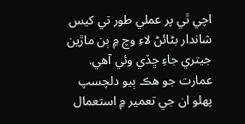اچي ٿي پر عملي طور تي کيس شاندار بڻائڻ لاءِ وچ ۾ ٻن ماڙين جيتري جاءِ ڇڏي وئي آهي.
عمارت جو هڪ ٻيو دلچسپ پهلو ان جي تعمير ۾ استعمال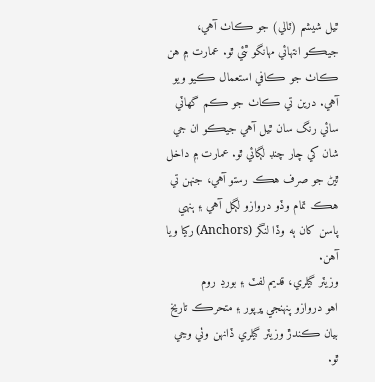ٿيل شيشم (ٽالي) جو ڪاٺ آهي، جيڪو انتهائي مهانگو ٿئي ٿو. عمارت ۾ هن ڪاٺ جو ڪافي استعمال ڪيو ويو آهي. درين تي ڪاٺ جو ڪم گھاٽي سائي رنگ سان ٿيل آهي جيڪو ان جي شان کي چار چنڊ لڳائي ٿو. عمارت ۾ داخل ٿيڻ جو صرف هڪ رستو آهي، جنهن تي هڪ تمام وڏو دروازو لڳل آهي ۽ ٻنهي پاسن کان ٻه وڏا لنگر (Anchors) رکيا ويا آهن.
وزيٽر گيلري، قديم لفٽ ۽ بورڊ روم
اهو دروازو پنهنجي ڀرپور ۽ متحرڪ تاريخ بيان ڪندڙ وزيٽر گيلري ڏانهن وٺي وڃي ٿو.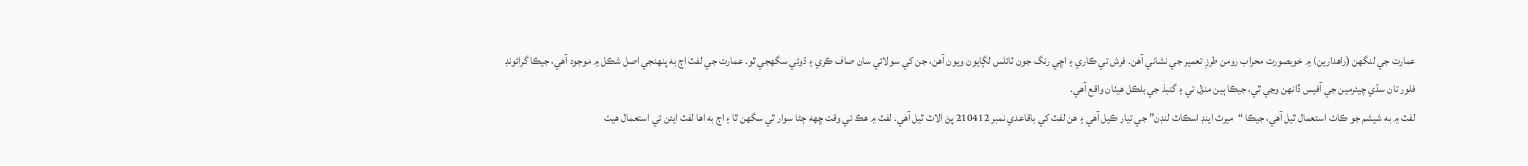عمارت جي لنگهن (راهدارين) ۾ خوبصورت محراب رومن طرزِ تعمير جي نشاني آهن. فرش تي ڪاري ۽ اڇي رنگ جون ٽائلس لڳايون ويون آهن، جن کي سولائي سان صاف ڪري ۽ ڌوئي سگهجي ٿو. عمارت جي لفٽ اڄ به پنهنجي اصل شڪل ۾ موجود آهي، جيڪا گرائونڊ فلور تان سڌي چيئرمين جي آفيس ڏانهن وڃي ٿي، جيڪا ٻين منزل تي ۽ گنبذ جي بلڪل هيٺان واقع آهي.
لفٽ ۾ به شيشم جو ڪاٺ استعمال ٿيل آهي، جيڪا “ميرٽ اينڊ اسڪاٽ لنڊن” جي تيار ڪيل آهي ۽ هن لفٽ کي باقاعدي نمبر 210412 پڻ الاٽ ٿيل آهي. لفٽ ۾ هڪ ئي وقت ڇهه ڄڻا سوار ٿي سگهن ٿا ۽ اڄ به اها لفٽ ايئن ئي استعمال هيٺ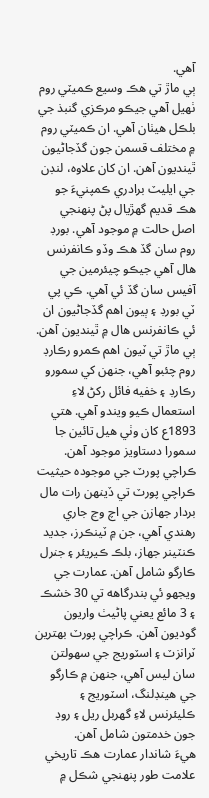آهي.
ٻي ماڙ تي هڪ وسيع ڪميٽي روم ٺهيل آهي جيڪو مرڪزي گنبذ جي بلڪل هيٺان آهي. ان ڪميٽي روم ۾ مختلف قسمن جون گڏجاڻيون ٿينديون آهن. ان کان علاوه، لنڊن جي ايليٽ برادري ڪمپنيءَ جو هڪ قديم گهڙيال پڻ پنهنجي اصل حالت ۾ موجود آهي. بورڊ روم سان گڏ هڪ وڏو ڪانفرنس هال آهي جيڪو چيئرمين جي آفيس سان گڏ ئي آهي. ڪي پي ٽي بورڊ ۽ ٻيون اهم گڏجاڻيون ان ئي ڪانفرنس هال ۾ ٿينديون آهن. ٻي ماڙ تي ٽيون اهم ڪمرو رڪارڊ روم چئبو آهي، جنهن کي سمورو رڪارڊ ۽ خفيه فائل رکڻ لاءِ استعمال ڪيو ويندو آهي. هتي 1893ع کان وٺي هيل تائين جا سمورا دستاويز موجود آهن.
ڪراچي پورٽ جي موجوده حيثيت
ڪراچي پورٽ تي ڏينهن رات مال بردار جهازن جي اچ وڃ جاري رهندي آهي، جن ۾ ٽينڪرز، جديد ڪنٽينر جهاز، بلڪ ڪيريئر ۽ جنرل ڪارگو شامل آهن. عمارت جي ويجهو ئي بندرگاهه تي 30 خشڪ ۽ 3 مائع يعني پاڻيٺ واريون گوديون آهن. ڪراچي پورٽ بهترين ٽرانزٽ ۽ اسٽوريج جي سهولتن سان ليس آهي، جنهن ۾ ڪارگو جي هينڊلنگ، اسٽوريج ۽ ڪليئرنس لاءِ گهربل ريل ۽ روڊ جون خدمتون شامل آهن.
هيءَ شاندار عمارت هڪ تاريخي علامت طور پنهنجي شڪل ۾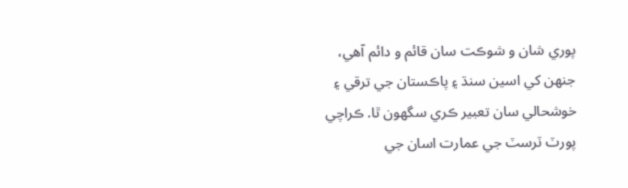پوري شان و شوڪت سان قائم و دائم آهي، جنهن کي اسين سنڌ ۽ پاڪستان جي ترقي ۽ خوشحالي سان تعبير ڪري سگهون ٿا. ڪراچي پورٽ ٽرسٽ جي عمارت اسان جي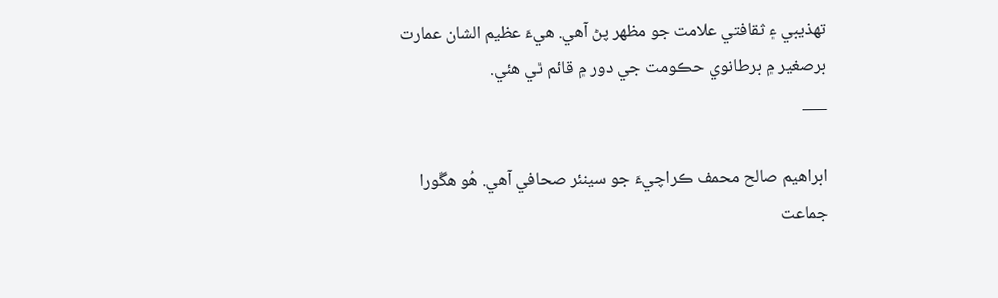تهذيبي ۽ ثقافتي علامت جو مظهر پڻ آهي. هيءَ عظيم الشان عمارت برصغير ۾ برطانوي حڪومت جي دور ۾ قائم ٿي هئي.
___

ابراھيم صالح محمف ڪراچيءَ جو سينئر صحافي آھي. ھُو ھڱورا جماعت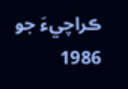ڪراچيءَ جو 1986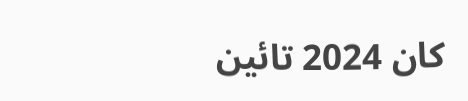کان 2024 تائين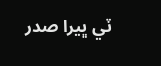ٽي ڀيرا صدر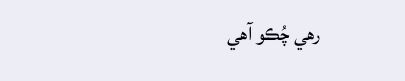رھي چُڪو آھي